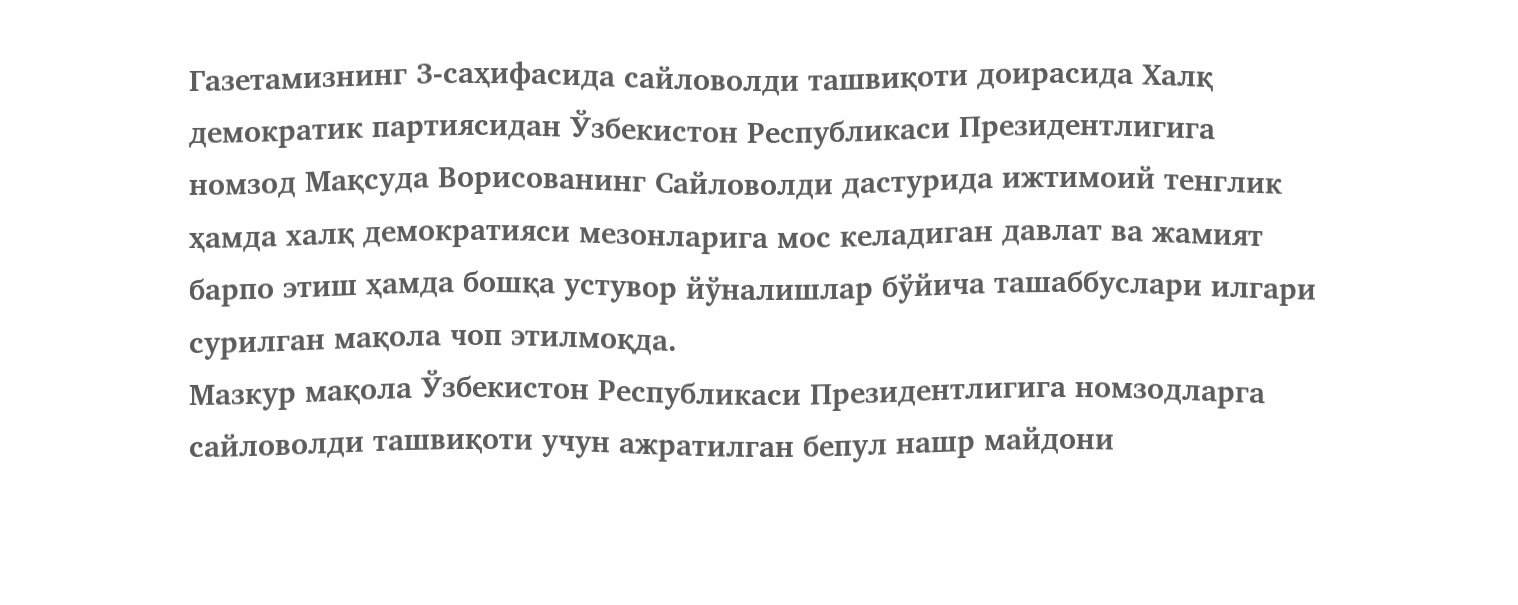Газетамизнинг 3-саҳифасида сайловолди ташвиқоти доирасида Халқ демократик партиясидан Ўзбекистон Республикаси Президентлигига номзод Мақсуда Ворисованинг Сайловолди дастурида ижтимоий тенглик ҳамда халқ демократияси мезонларига мос келадиган давлат ва жамият барпо этиш ҳамда бошқа устувор йўналишлар бўйича ташаббуслари илгари сурилган мақола чоп этилмоқда.
Мазкур мақола Ўзбекистон Республикаси Президентлигига номзодларга сайловолди ташвиқоти учун ажратилган бепул нашр майдони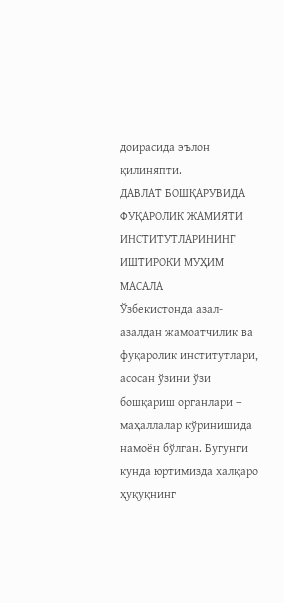доирасида эълон қилиняпти.
ДАВЛАТ БОШҚАРУВИДА ФУҚАРОЛИК ЖАМИЯТИ ИНСТИТУТЛАРИНИНГ ИШТИРОКИ МУҲИМ МАСАЛА
Ўзбекистонда азал-азалдан жамоатчилик ва фуқаролик институтлари, асосан ўзини ўзи бошқариш органлари – маҳаллалар кўринишида намоён бўлган. Бугунги кунда юртимизда халқаро ҳуқуқнинг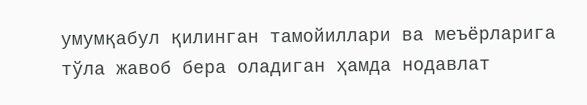умумқабул қилинган тамойиллари ва меъёрларига тўла жавоб бера оладиган ҳамда нодавлат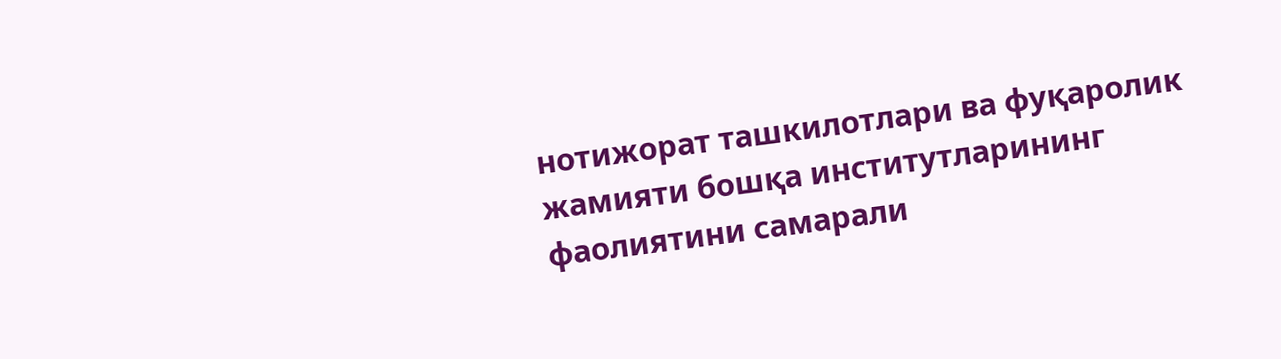нотижорат ташкилотлари ва фуқаролик жамияти бошқа институтларининг фаолиятини самарали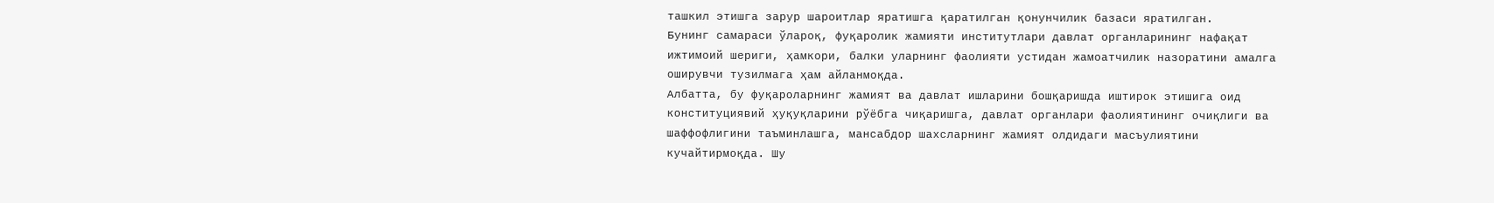ташкил этишга зарур шароитлар яратишга қаратилган қонунчилик базаси яратилган.
Бунинг самараси ўлароқ, фуқаролик жамияти институтлари давлат органларининг нафақат ижтимоий шериги, ҳамкори, балки уларнинг фаолияти устидан жамоатчилик назоратини амалга оширувчи тузилмага ҳам айланмоқда.
Албатта, бу фуқароларнинг жамият ва давлат ишларини бошқаришда иштирок этишига оид конституциявий ҳуқуқларини рўёбга чиқаришга, давлат органлари фаолиятининг очиқлиги ва шаффофлигини таъминлашга, мансабдор шахсларнинг жамият олдидаги масъулиятини кучайтирмоқда. Шу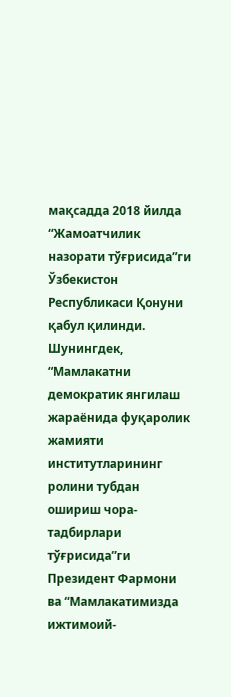мақсадда 2018 йилда “Жамоатчилик назорати тўғрисида”ги Ўзбекистон Республикаси Қонуни қабул қилинди. Шунингдек, “Мамлакатни демократик янгилаш жараёнида фуқаролик жамияти институтларининг ролини тубдан ошириш чора-тадбирлари тўғрисида”ги Президент Фармони ва “Мамлакатимизда ижтимоий-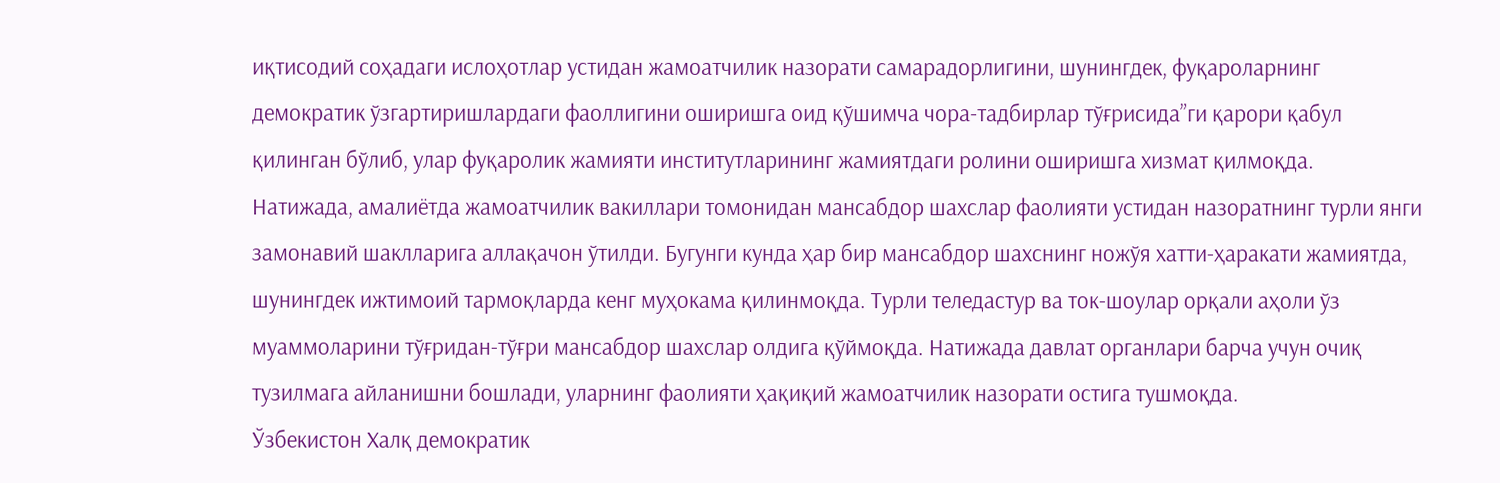иқтисодий соҳадаги ислоҳотлар устидан жамоатчилик назорати самарадорлигини, шунингдек, фуқароларнинг демократик ўзгартиришлардаги фаоллигини оширишга оид қўшимча чора-тадбирлар тўғрисида”ги қарори қабул қилинган бўлиб, улар фуқаролик жамияти институтларининг жамиятдаги ролини оширишга хизмат қилмоқда.
Натижада, амалиётда жамоатчилик вакиллари томонидан мансабдор шахслар фаолияти устидан назоратнинг турли янги замонавий шаклларига аллақачон ўтилди. Бугунги кунда ҳар бир мансабдор шахснинг ножўя хатти-ҳаракати жамиятда, шунингдек ижтимоий тармоқларда кенг муҳокама қилинмоқда. Турли теледастур ва ток-шоулар орқали аҳоли ўз муаммоларини тўғридан-тўғри мансабдор шахслар олдига қўймоқда. Натижада давлат органлари барча учун очиқ тузилмага айланишни бошлади, уларнинг фаолияти ҳақиқий жамоатчилик назорати остига тушмоқда.
Ўзбекистон Халқ демократик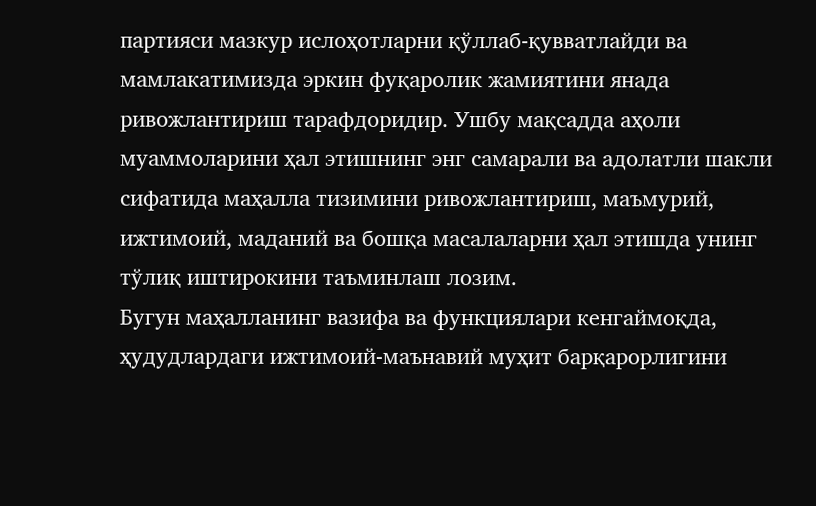партияси мазкур ислоҳотларни қўллаб-қувватлайди ва мамлакатимизда эркин фуқаролик жамиятини янада ривожлантириш тарафдоридир. Ушбу мақсадда аҳоли муаммоларини ҳал этишнинг энг самарали ва адолатли шакли сифатида маҳалла тизимини ривожлантириш, маъмурий, ижтимоий, маданий ва бошқа масалаларни ҳал этишда унинг тўлиқ иштирокини таъминлаш лозим.
Бугун маҳалланинг вазифа ва функциялари кенгаймоқда, ҳудудлардаги ижтимоий-маънавий муҳит барқарорлигини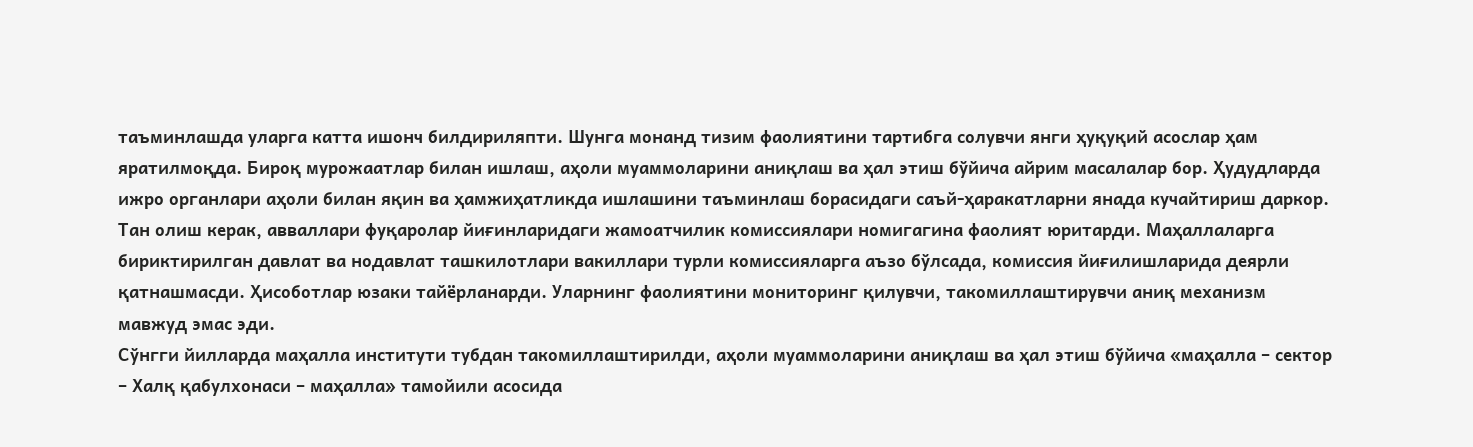таъминлашда уларга катта ишонч билдириляпти. Шунга монанд тизим фаолиятини тартибга солувчи янги ҳуқуқий асослар ҳам яратилмоқда. Бироқ мурожаатлар билан ишлаш, аҳоли муаммоларини аниқлаш ва ҳал этиш бўйича айрим масалалар бор. Ҳудудларда ижро органлари аҳоли билан яқин ва ҳамжиҳатликда ишлашини таъминлаш борасидаги саъй-ҳаракатларни янада кучайтириш даркор.
Тан олиш керак, авваллари фуқаролар йиғинларидаги жамоатчилик комиссиялари номигагина фаолият юритарди. Маҳаллаларга бириктирилган давлат ва нодавлат ташкилотлари вакиллари турли комиссияларга аъзо бўлсада, комиссия йиғилишларида деярли қатнашмасди. Ҳисоботлар юзаки тайёрланарди. Уларнинг фаолиятини мониторинг қилувчи, такомиллаштирувчи аниқ механизм мавжуд эмас эди.
Сўнгги йилларда маҳалла институти тубдан такомиллаштирилди, аҳоли муаммоларини аниқлаш ва ҳал этиш бўйича «маҳалла – сектор – Халқ қабулхонаси – маҳалла» тамойили асосида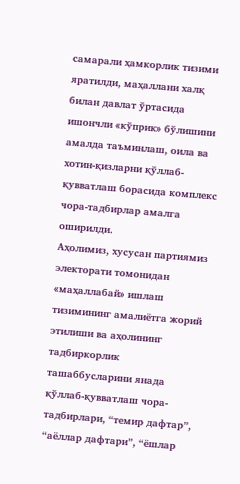самарали ҳамкорлик тизими яратилди, маҳаллани халқ билан давлат ўртасида ишончли «кўприк» бўлишини амалда таъминлаш, оила ва хотин-қизларни қўллаб-қувватлаш борасида комплекс чора-тадбирлар амалга оширилди.
Аҳолимиз, хусусан партиямиз электорати томонидан «маҳаллабай» ишлаш тизимининг амалиётга жорий этилиши ва аҳолининг тадбиркорлик ташаббусларини янада қўллаб-қувватлаш чора-тадбирлари, “темир дафтар”, “аёллар дафтари”, “ёшлар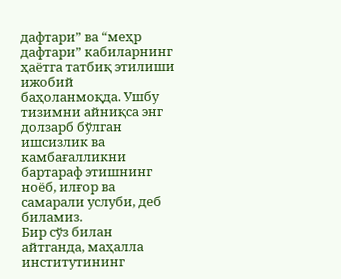дафтари” ва “меҳр дафтари” кабиларнинг ҳаётга татбиқ этилиши ижобий баҳоланмоқда. Ушбу тизимни айниқса энг долзарб бўлган ишсизлик ва камбағалликни бартараф этишнинг ноёб, илғор ва самарали услуби, деб биламиз.
Бир сўз билан айтганда, маҳалла институтининг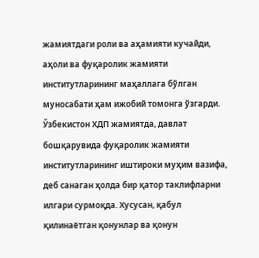жамиятдаги роли ва аҳамияти кучайди, аҳоли ва фуқаролик жамияти институтларининг маҳаллага бўлган муносабати ҳам ижобий томонга ўзгарди.
Ўзбекистон ХДП жамиятда, давлат бошқарувида фуқаролик жамияти институтларининг иштироки муҳим вазифа, деб санаган ҳолда бир қатор таклифларни илгари сурмоқда. Хусусан, қабул қилинаётган қонунлар ва қонун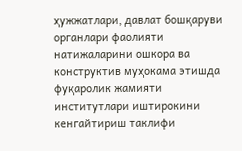ҳужжатлари, давлат бошқаруви органлари фаолияти натижаларини ошкора ва конструктив муҳокама этишда фуқаролик жамияти институтлари иштирокини кенгайтириш таклифи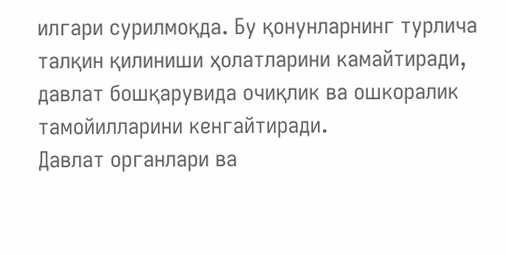илгари сурилмоқда. Бу қонунларнинг турлича талқин қилиниши ҳолатларини камайтиради, давлат бошқарувида очиқлик ва ошкоралик тамойилларини кенгайтиради.
Давлат органлари ва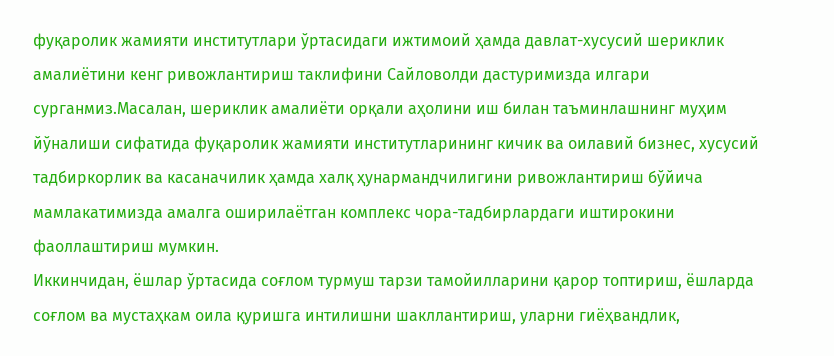фуқаролик жамияти институтлари ўртасидаги ижтимоий ҳамда давлат-хусусий шериклик амалиётини кенг ривожлантириш таклифини Сайловолди дастуримизда илгари сурганмиз.Масалан, шериклик амалиёти орқали аҳолини иш билан таъминлашнинг муҳим йўналиши сифатида фуқаролик жамияти институтларининг кичик ва оилавий бизнес, хусусий тадбиркорлик ва касаначилик ҳамда халқ ҳунармандчилигини ривожлантириш бўйича мамлакатимизда амалга оширилаётган комплекс чора-тадбирлардаги иштирокини фаоллаштириш мумкин.
Иккинчидан, ёшлар ўртасида соғлом турмуш тарзи тамойилларини қарор топтириш, ёшларда соғлом ва мустаҳкам оила қуришга интилишни шакллантириш, уларни гиёҳвандлик,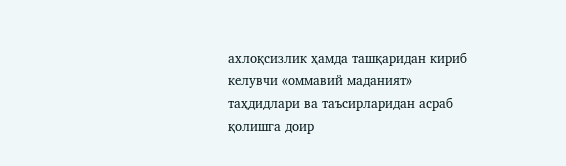ахлоқсизлик ҳамда ташқаридан кириб келувчи «оммавий маданият» таҳдидлари ва таъсирларидан асраб қолишга доир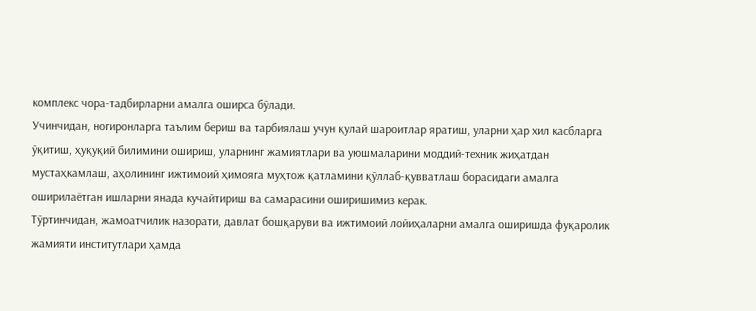комплекс чора-тадбирларни амалга оширса бўлади.
Учинчидан, ногиронларга таълим бериш ва тарбиялаш учун қулай шароитлар яратиш, уларни ҳар хил касбларга ўқитиш, ҳуқуқий билимини ошириш, уларнинг жамиятлари ва уюшмаларини моддий-техник жиҳатдан мустаҳкамлаш, аҳолининг ижтимоий ҳимояга муҳтож қатламини қўллаб-қувватлаш борасидаги амалга оширилаётган ишларни янада кучайтириш ва самарасини оширишимиз керак.
Тўртинчидан, жамоатчилик назорати, давлат бошқаруви ва ижтимоий лойиҳаларни амалга оширишда фуқаролик жамияти институтлари ҳамда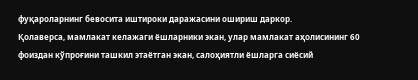фуқароларнинг бевосита иштироки даражасини ошириш даркор.
Қолаверса, мамлакат келажаги ёшларники экан, улар мамлакат аҳолисининг 60 фоиздан кўпроғини ташкил этаётган экан, салоҳиятли ёшларга сиёсий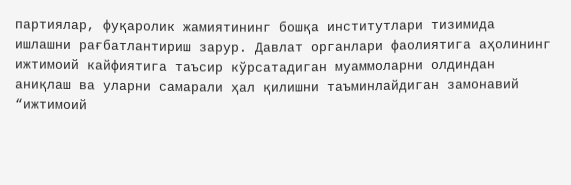партиялар, фуқаролик жамиятининг бошқа институтлари тизимида ишлашни рағбатлантириш зарур. Давлат органлари фаолиятига аҳолининг ижтимоий кайфиятига таъсир кўрсатадиган муаммоларни олдиндан аниқлаш ва уларни самарали ҳал қилишни таъминлайдиган замонавий “ижтимоий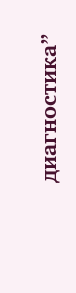диагностика”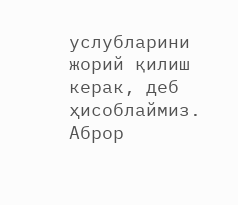услубларини жорий қилиш керак, деб ҳисоблаймиз.
Аброр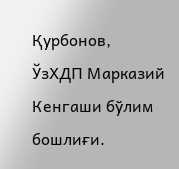Қурбонов,
ЎзХДП Марказий Кенгаши бўлим бошлиғи.